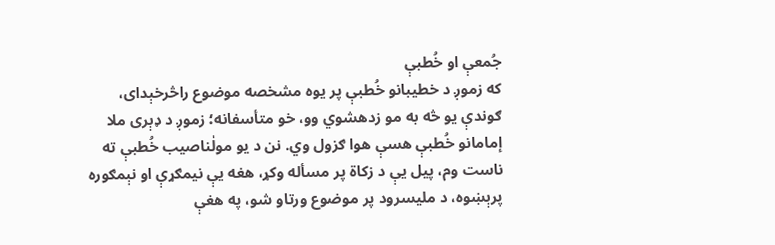جُمعې او خُطبې
که زموږ د خطيبانو خُطبې پر يوه مشخصه موضوع راڅرخېدای، ګوندې يو څه به مو زدهشوي وو، خو متأسفانه؛ زموږ د ډېری ملا إمامانو خُطبې هسې هوا ګزول وي. نن د يو مولٰناصيب خُطبې ته ناست وم، پيل يې د زکاة پر مسأله وکړ، هغه يې نیمګړې او نېمګوره پرېښوه، د مليسرود پر موضوع ورتاو شو، په هغې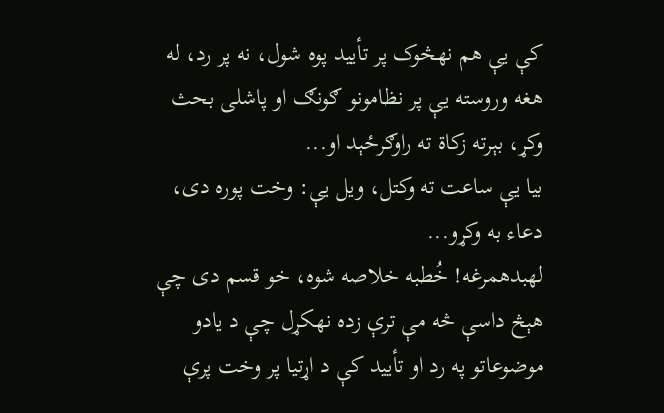کې يې هم نهڅوک پر تأیید پوه شول، نه پر رد، له هغه وروسته يې پر نظامونو ګونګ او پاشلی بحث وکړ، بېرته زکاة ته راوګرځېد او...
بيا يې ساعت ته وکتل، ويل يې: وخت پوره دی، دعاء به وکړو...
لهبدهمرغه! خُطبه خلاصه شوه، خو قسم دی چې هېڅ داسې څه مې ترې زده نهکړل چې د يادو موضوعاتو په رد او تأیید کې د اړتيا پر وخت پرې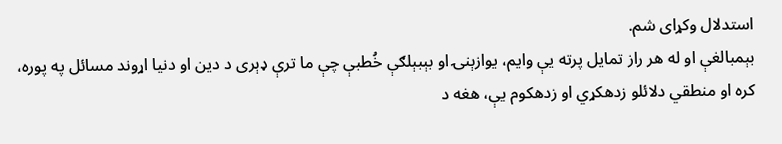استدلال وکړای شم.
بېمبالغې او له هر راز تمايل پرته يې وايم، يوازېنۍ او بېبېلګې خُطبې چې ما ترې ډېری د دين او دنيا اړوند مسائل په پوره، کره او منطقي دلائلو زدهکړي او زدهکوم يې، هغه د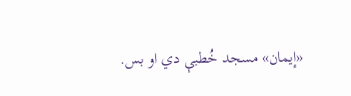«إيمان» مسجد خُطبې دي او بس.